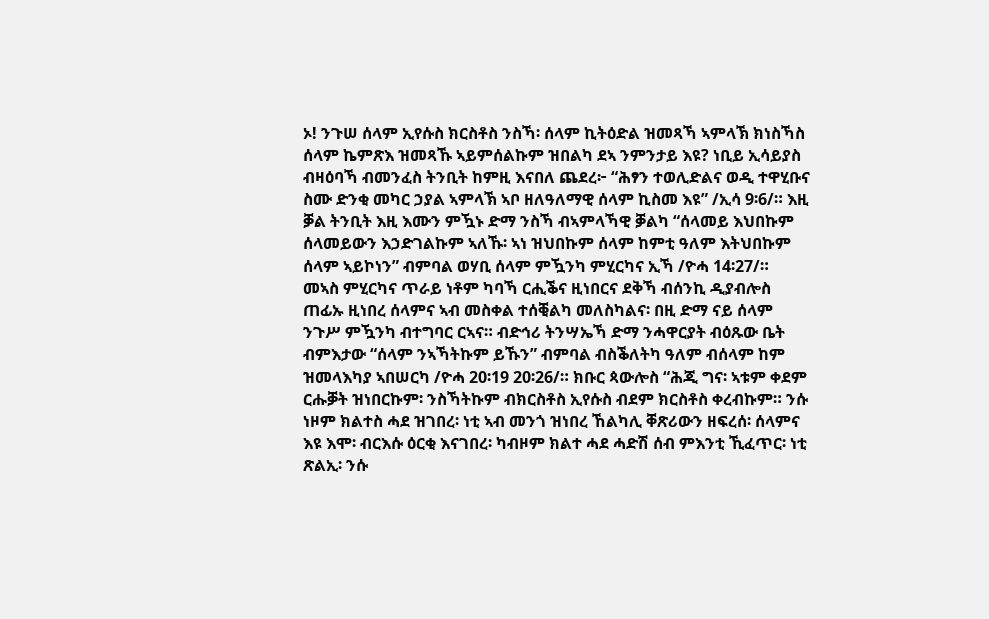ኦ! ንጉሠ ሰላም ኢየሱስ ክርስቶስ ንስኻ፡ ሰላም ኪትዕድል ዝመጻኻ ኣምላኽ ክነስኻስ ሰላም ኬምጽእ ዝመጻኹ ኣይምሰልኩም ዝበልካ ደኣ ንምንታይ እዩ? ነቢይ ኢሳይያስ ብዛዕባኻ ብመንፈስ ትንቢት ከምዚ እናበለ ጨደረ፦ “ሕፃን ተወሊድልና ወዲ ተዋሂቡና ስሙ ድንቂ መካር ኃያል ኣምላኽ ኣቦ ዘለዓለማዊ ሰላም ኪስመ እዩ” /ኢሳ 9፡6/። እዚ ቓል ትንቢት እዚ እሙን ምዃኑ ድማ ንስኻ ብኣምላኻዊ ቓልካ “ሰላመይ እህበኩም ሰላመይውን እኃድገልኩም ኣለኹ፡ ኣነ ዝህበኩም ሰላም ከምቲ ዓለም እትህበኩም ሰላም ኣይኮነን” ብምባል ወሃቢ ሰላም ምዃንካ ምሂርካና ኢኻ /ዮሓ 14፡27/።
መኣስ ምሂርካና ጥራይ ነቶም ካባኻ ርሒቕና ዚነበርና ደቅኻ ብሰንኪ ዲያብሎስ ጠፊኡ ዚነበረ ሰላምና ኣብ መስቀል ተሰቒልካ መለስካልና፡ በዚ ድማ ናይ ሰላም ንጉሥ ምዃንካ ብተግባር ርኣና። ብድኅሪ ትንሣኤኻ ድማ ንሓዋርያት ብዕጹው ቤት ብምእታው “ሰላም ንኣኻትኩም ይኹን” ብምባል ብስቕለትካ ዓለም ብሰላም ከም ዝመላእካያ ኣበሠርካ /ዮሓ 20፡19 20፡26/። ክቡር ጳውሎስ “ሕጂ ግና፡ ኣቱም ቀደም ርሑቓት ዝነበርኩም፡ ንስኻትኩም ብክርስቶስ ኢየሱስ ብደም ክርስቶስ ቀረብኩም። ንሱ ነዞም ክልተስ ሓደ ዝገበረ፡ ነቲ ኣብ መንጎ ዝነበረ ኸልካሊ ቐጽሪውን ዘፍረሰ፡ ሰላምና እዩ እሞ፡ ብርእሱ ዕርቂ እናገበረ፡ ካብዞም ክልተ ሓደ ሓድሽ ሰብ ምእንቲ ኺፈጥር፡ ነቲ ጽልኢ፡ ንሱ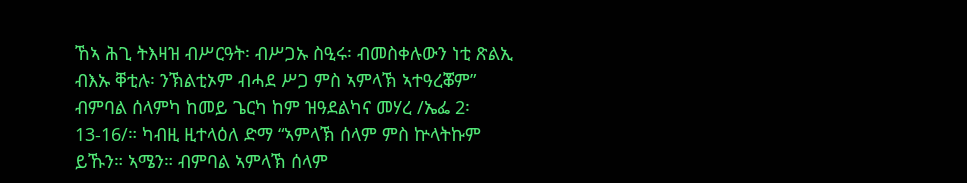ኸኣ ሕጊ ትእዛዝ ብሥርዓት፡ ብሥጋኡ ስዒሩ፡ ብመስቀሉውን ነቲ ጽልኢ ብእኡ ቐቲሉ፡ ንኽልቲኦም ብሓደ ሥጋ ምስ ኣምላኽ ኣተዓረቖም” ብምባል ሰላምካ ከመይ ጌርካ ከም ዝዓደልካና መሃረ /ኤፌ 2፡13-16/። ካብዚ ዚተላዕለ ድማ “ኣምላኽ ሰላም ምስ ኵላትኩም ይኹን። ኣሜን። ብምባል ኣምላኽ ሰላም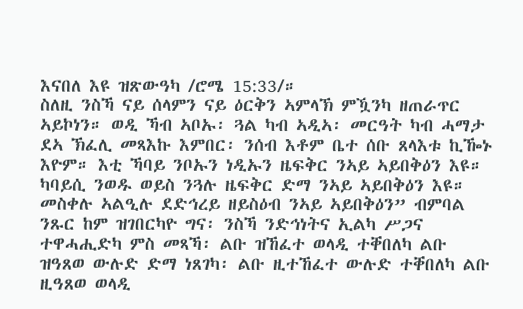እናበለ እዩ ዝጽውዓካ /ሮሜ 15:33/።
ስለዚ ንስኻ ናይ ሰላምን ናይ ዕርቅን ኣምላኽ ምዃንካ ዘጠራጥር ኣይኮነን። ወዲ ኻብ ኣቦኡ፡ ጓል ካብ ኣዲኣ፡ መርዓት ካብ ሓማታ ደኣ ኽፈሊ መጻእኩ እምበር፡ ንሰብ እቶም ቤተ ሰቡ ጸላእቱ ኪዀኑ እዮም። እቲ ኻባይ ንቦኡን ነዲኡን ዜፍቅር ንኣይ ኣይበቅዕን እዩ። ካባይሲ ንወዱ ወይስ ንጓሉ ዜፍቅር ድማ ንኣይ ኣይበቅዕን እዩ። መስቀሉ ኣልዒሉ ደድኅረይ ዘይስዕብ ንኣይ ኣይበቅዕን” ብምባል ንጹር ከም ዝገበርካዮ ግና፡ ንስኻ ንድኅነትና ኢልካ ሥጋና ተዋሓሒድካ ምስ መጻኻ፡ ልቡ ዝኸፈተ ወላዲ ተቐበለካ ልቡ ዝዓጸወ ውሉድ ድማ ነጸገካ፡ ልቡ ዚተኸፈተ ውሉድ ተቐበለካ ልቡ ዚዓጸወ ወላዲ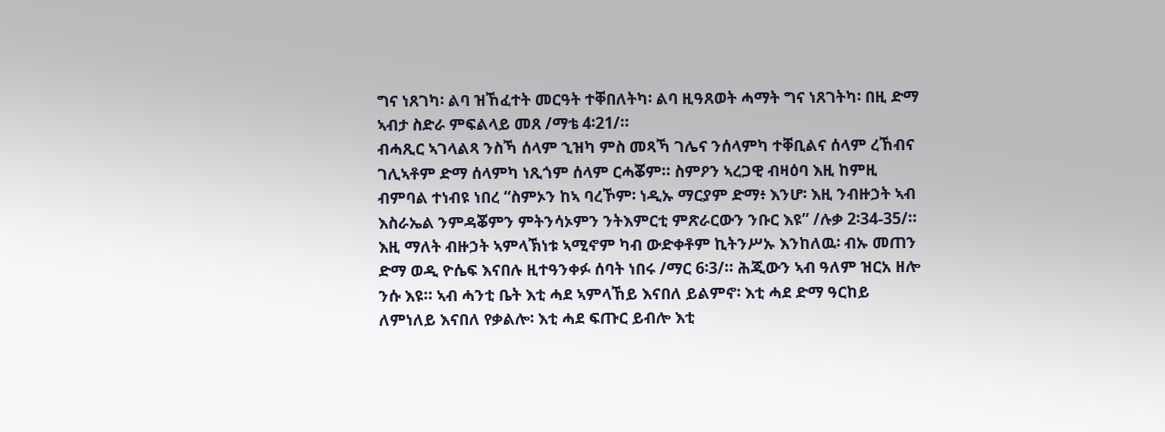ግና ነጸገካ፡ ልባ ዝኸፈተት መርዓት ተቐበለትካ፡ ልባ ዚዓጸወት ሓማት ግና ነጸገትካ፡ በዚ ድማ ኣብታ ስድራ ምፍልላይ መጸ /ማቴ 4፡21/።
ብሓጺር ኣገላልጻ ንስኻ ሰላም ኂዝካ ምስ መጻኻ ገሌና ንሰላምካ ተቐቢልና ሰላም ረኸብና ገሊኣቶም ድማ ሰላምካ ነጺጎም ሰላም ርሓቖም። ስምዖን ኣረጋዊ ብዛዕባ እዚ ከምዚ ብምባል ተነብዩ ነበረ “ስምኦን ከኣ ባረኾም፡ ነዲኡ ማርያም ድማ፥ እንሆ፡ እዚ ንብዙኃት ኣብ እስራኤል ንምዳቖምን ምትንሳኦምን ንትእምርቲ ምጽራርውን ንቡር እዩ” /ሉቃ 2፡34-35/። እዚ ማለት ብዙኃት ኣምላኽነቱ ኣሚኖም ካብ ውድቀቶም ኪትንሥኡ እንከለዉ፡ ብኡ መጠን ድማ ወዲ ዮሴፍ እናበሉ ዚተዓንቀፉ ሰባት ነበሩ /ማር 6፡3/። ሕጂውን ኣብ ዓለም ዝርአ ዘሎ ንሱ እዩ። ኣብ ሓንቲ ቤት እቲ ሓደ ኣምላኸይ እናበለ ይልምኖ፡ እቲ ሓደ ድማ ዓርከይ ለምነለይ እናበለ የቃልሎ፡ እቲ ሓደ ፍጡር ይብሎ እቲ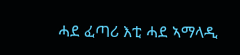ሓደ ፈጣሪ እቲ ሓደ ኣማላዲ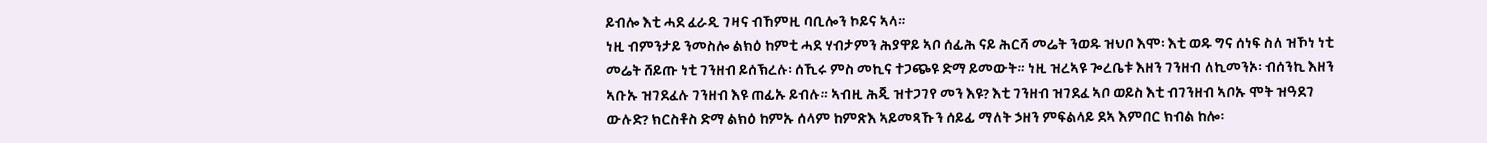ይብሎ እቲ ሓደ ፈራዲ ገዛና ብኸምዚ ባቢሎን ኮይና ኣላ።
ነዚ ብምንታይ ንመስሎ ልክዕ ከምቲ ሓደ ሃብታምን ሕያዋይ ኣቦ ሰፊሕ ናይ ሕርሻ መሬት ንወዱ ዝህቦ እሞ፡ እቲ ወዱ ግና ሰነፍ ስለ ዝኾነ ነቲ መሬት ሸይጡ ነቲ ገንዘብ ይሰኽረሉ፡ ሰኺሩ ምስ መኪና ተጋጭዩ ድማ ይመውት። ነዚ ዝረኣዩ ጐረቤቱ እዘን ገንዘብ ለኪመንኦ፡ ብሰንኪ እዘን ኣቡኡ ዝገደፈሉ ገንዘብ እዩ ጠፊኡ ይብሉ። ኣብዚ ሕጂ ዝተጋገየ መን እዩ? እቲ ገንዘብ ዝገደፈ ኣቦ ወይስ እቲ ብገንዘብ ኣቦኡ ሞት ዝዓደገ ውሉድ? ክርስቶስ ድማ ልክዕ ከምኡ ሰላም ከምጽእ ኣይመጻኹን ሰይፊ ማለት ኃዘን ምፍልላይ ደኣ እምበር ክብል ከሎ፡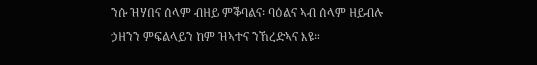ንሱ ዝሃበና ሰላም ብዘይ ምቕባልና፡ ባዕልና ኣብ ሰላም ዘይብሉ ኃዘንን ምፍልላይን ከም ዝኣተና ንኸረድኣና እዩ።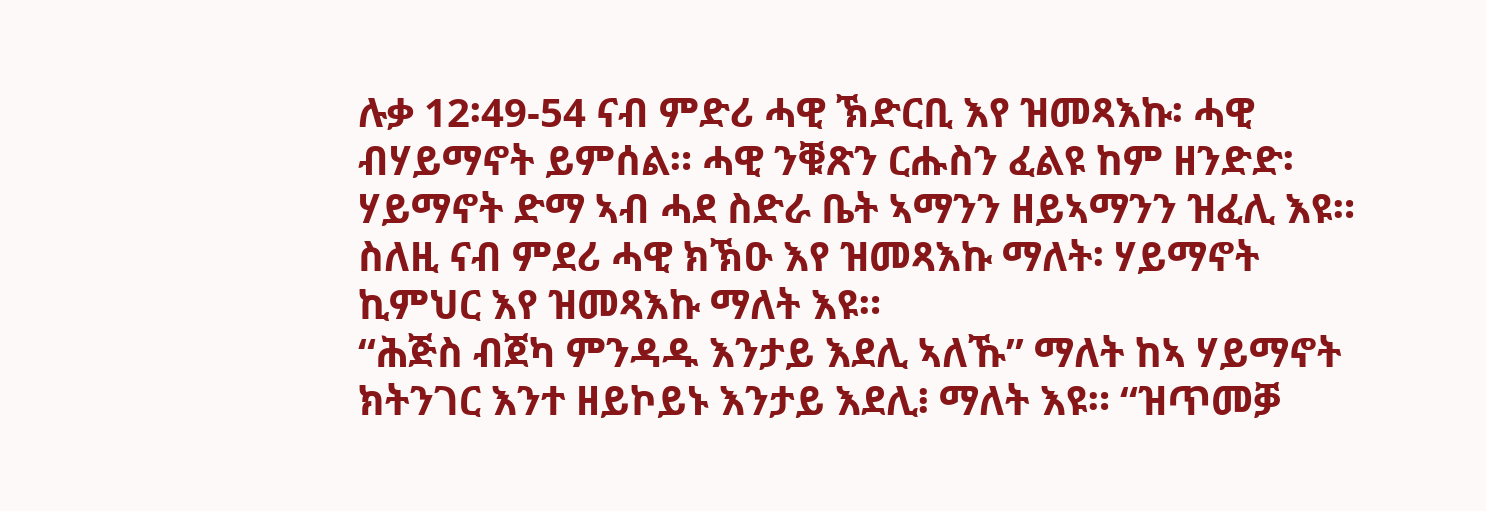ሉቃ 12፡49-54 ናብ ምድሪ ሓዊ ኽድርቢ እየ ዝመጻእኩ፡ ሓዊ ብሃይማኖት ይምሰል። ሓዊ ንቑጽን ርሑስን ፈልዩ ከም ዘንድድ፡ ሃይማኖት ድማ ኣብ ሓደ ስድራ ቤት ኣማንን ዘይኣማንን ዝፈሊ እዩ። ስለዚ ናብ ምደሪ ሓዊ ክኽዑ እየ ዝመጻእኩ ማለት፡ ሃይማኖት ኪምህር እየ ዝመጻእኩ ማለት እዩ።
“ሕጅስ ብጀካ ምንዳዱ እንታይ እደሊ ኣለኹ” ማለት ከኣ ሃይማኖት ክትንገር እንተ ዘይኮይኑ እንታይ እደሊ፧ ማለት እዩ። “ዝጥመቓ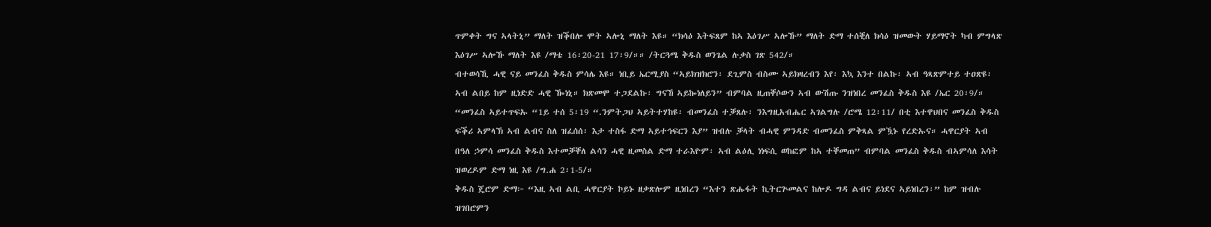ጥምቀት ግና ኣላትኒ” ማለት ዝቕበሎ ሞት ኣሎኒ ማለት እዩ። “ክሳዕ እትፍጸም ከኣ እዕገሥ ኣሎኹ” ማለት ድማ ተሰቒለ ክሳዕ ዝመውት ሃይማኖት ካብ ምግላጽ እዕገሥ ኣሎኹ ማለት እዩ /ማቴ 16፡20-21 17፡9/።። /ትርጓሜ ቅዱስ ወንጌል ሉቃስ ገጽ 542/።
ብተወሳኺ ሓዊ ናይ መንፈስ ቅዱስ ምሳሌ እዩ። ነቢይ ኤርሚያስ “ኣይክዝክሮን፡ ደጊምስ ብስሙ ኣይክዛረብን እየ፡ እኳ እንተ በልኩ፡ ኣብ ዓጻጽምተይ ተዐጽዩ፡ ኣብ ልበይ ከም ዚነድድ ሓዊ ዀነኒ። ክጽመሞ ተጋደልኩ፡ ግናኸ ኣይኰነለይን” ብምባል ዚጠቐሶውን ኣብ ውሽጡ ንዝነበረ መንፈስ ቅዱስ እዩ /ኤር 20፡9/። “መንፈስ ኣይተጥፍኡ “1ይ ተሰ 5፡19 “.ንምትጋህ ኣይትተሃከዩ፡ ብመንፈስ ተቓጸሉ፡ ንእግዚአብሔር ኣገልግሉ /ሮሜ 12፡11/ በቲ እተዋህበና መንፈስ ቅዱስ ፍቕሪ ኣምላኽ ኣብ ልብና ስለ ዝፈሰሰ፡ እታ ተስፋ ድማ ኣይተኅፍርን እያ” ዝብሉ ቓላት ብሓዊ ምንዳድ ብመንፈስ ምቅጻል ምዃኑ የረድኡና። ሓዋርያት ኣብ በዓለ ኃምሳ መንፈስ ቅዱስ እተመቓቐለ ልሳን ሓዊ ዚመስል ድማ ተራእዮም፡ ኣብ ልዕሊ ነነፍሲ ወከፎም ከኣ ተቐመጠ” ብምባል መንፈስ ቅዱስ ብኣምሳለ እሳት ዝወረዶም ድማ ነዚ እዩ /ግ.ሐ 2፡1-5/።
ቅዱስ ጄሮም ድማ፦ “እዚ ኣብ ልቢ ሓዋርያት ኮይኑ ዘቃጽሎም ዚነበረን “እተን ጽሑፋት ኪትርጕመልና ከሎዶ ግዳ ልብና ይነደና ኣይነበረን፡” ከም ዝብሉ ዝገበሮምን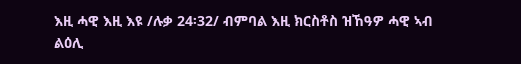እዚ ሓዊ እዚ እዩ /ሉቃ 24፡32/ ብምባል እዚ ክርስቶስ ዝኸዓዎ ሓዊ ኣብ ልዕሊ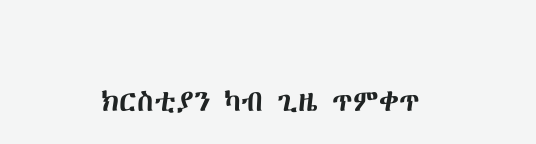ክርስቲያን ካብ ጊዜ ጥምቀጥ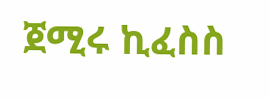ጀሚሩ ኪፈስስ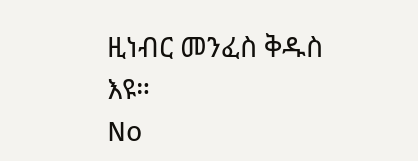ዚነብር መንፈስ ቅዱስ እዩ።
No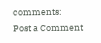comments:
Post a Comment